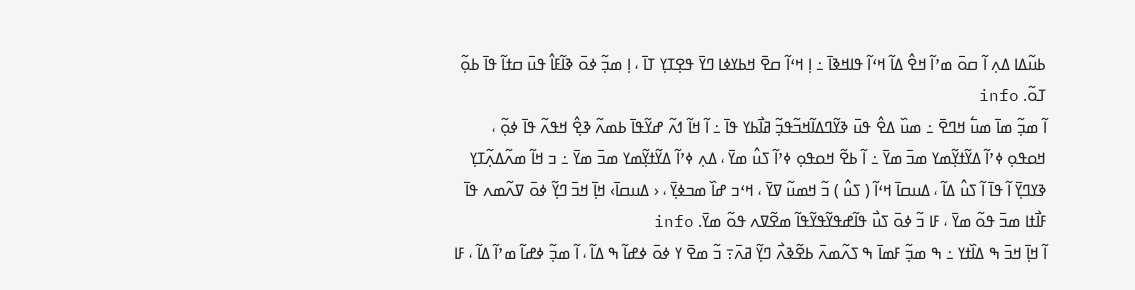ߕߎ߬ߡߊ ߡߍ߲ ߊ߬ ߛߋ߫ ߘߴߊ߬ ߞߐ߮ ߡߊ߬ ߞߵߊ߬ ߟߊߞߢߊ߫ ߸ ߊ߲ ߞߵߊ߬ ߛߐ߫ ߞߕߌߦߊ ߣߌ߫ ߟߐ߲ߠߌ߲ ߠߊ߫ ، ߊ߲ ߘߏ߲߬ ߦߋ߫ ߢߊ߬ߓߊ߮ ߟߎ߫ ߛߙߊ߬ ߟߊ߫ ߕߋ߲߬ ߠߋ߬. info
ߊ߬ ߘߏ߲߬ ߘߊ߫ ߘߎ߱ ߞߣߐ߫ ߸ ߘߎ߰ ߡߐ߮ ߟߎ߫ ߢߌ߬ߣߡߊ߬ߞߏ߬ߟߏ߲߬ ߥߊ߯ߕߌ ߟߊ߫ ߸ ߊ߬ ߞߊ߬ ߗߍ߬ ߝߌ߬ߟߊ߫ ߕߘߍ߬ ߢߐ߲߮ ߞߟߍ߬ ߟߊ߫ ߦߋ߲߬ ، ߞߋߟߋ߲ ߦߴߊ߬ ߡߌ߬ߙߌ߲߬ߘߌ ߘߏ߫ ߘߌ߫ ߸ ߊ߬ ߕߐ߬ ߞߋߟߋ߲ ߦߴߊ߬ ߖߎ߮ ߘߌ߫ ، ߡߍ߲ ߦߴߊ߬ ߡߌ߬ߙߌ߲߬ߘߌ ߘߏ߫ ߘߌ߫ ߸ ߏ ߞߊ߬ ߘߍ߬ߡߍ߲߬ߠߌ߲ ߢߌߣߌ߲߫ ߊ߬ ߟߊ߫ ߊ߬ ߖߎ߮ ߡߊ߬ ، ߡߎߛߊ߫ ߞߵߊ߬ ( ߖߎ߮ ) ߏ߬ ߞߘߎ߬ ߜߌ߫ ، ߞߵߏ ߝߊ߰ ߘߏߦߌ߲߫ ، ‹ ߡߎߛߊ߫› ߞߊ߲߫ ߞߏ߫ ߣߌ߲߬ ߦߋ߫ ߜߍ߬ߘߍ ߟߊ߫ ߓߊ߯ߙߊ ߘߏ߫ ߟߋ߬ ߘߌ߫ ، ߓߊ ߏ߬ ߦߋ߫ ߖߎ߯ ߟߊ߬ߝߟߌ߬ߟߌ߬ߟߊ߬ ߘߐ߬ߜߍ ߟߋ߬ ߘߌ߫. info
ߊ߬ ߞߊ߲߫ ߞߏ߫ ߒ ߡߊ߰ߙߌ ߸ ߒ ߘߏ߲߬ ߓߘߊ߫ ߒ ߖߍ߬ߘߍ߫ ߕߐ߬ߢߍ߯ ߣߌ߲߬ ߥߍ߫߹ ߏ߬ ߘߐ߫ ߌ ߦߋ߫ ߦߝߊ߬ ߒ ߡߊ߬ ، ߊ߬ ߘߏ߲߬ ߦߝߊ߬ ߘߴߊ߬ ߡߊ߬ ، ߓߊ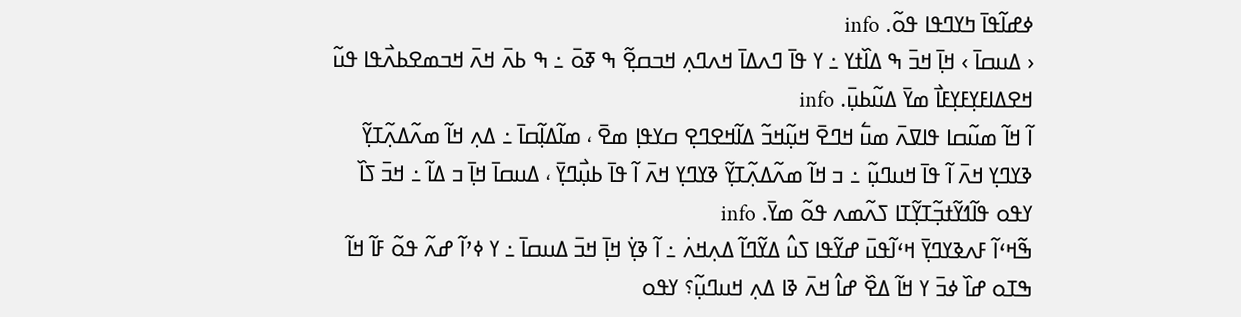ߦߝߊ߬ߟߊ߫ ߤߌߣߟߊ ߟߋ߬. info
‹ ߡߎߛߊ߫ › ߞߊ߲߫ ߞߏ߫ ߒ ߡߊ߰ߙߌ ߸ ߌ ߟߊ߫ ߣߍߡߊ߫ ߞߍߣߍ߲ ߞߏߛߐ߲߬ ߒ ߧߋ߫ ߸ ߒ ߕߍ߫ ߞߍ߫ ߞߏߘߐߕߍ߯ߟߊ ߟߎ߬ ߞߐߡߊߓߌ߲ߓߌ߲ߓߊ߯ ߘߌ߫ ߡߎ߬ߕߎ߲߫. info
ߊ߬ ߞߊ߬ ߘߎ߬ߛߊ ߟߊߜߍ߫ ߘߎ߱ ߞߣߐ߫ ߞߎ߲߬ߞߏ߬ ߡߊ߬ߞߐߣߐ߲ ߛߌߟߊ߲ ߘߐ߫ ، ߘߊ߬ߡߊ߲߬ߛߊ߫ ߸ ߡߍ߲ ߞߊ߬ ߘߍ߬ߡߍ߲߬ߠߌ߲߬ ߢߌߣߌ߲ ߞߍ߫ ߊ߬ ߟߊ߫ ߞߎߣߎ߲߬ ߸ ߏ ߞߊ߬ ߘߍ߬ߡߍ߲߬ߠߌ߲߬ ߢߌߣߌ߲ ߞߍ߫ ߊ߬ ߟߊ߫ ߕߎ߲߯ߣߌ߲߫ ، ߡߎߛߊ߫ ߞߊ߲߫ ߏ ߡߊ߬ ߸ ߞߏ߫ ߖߊ߰ ߌߟߋ ߟߊ߬ߗߌ߬ߙߏ߲߬ߠߌ߲߬ߠߊ ߖߍ߬ߘߍ ߟߋ߬ ߘߌ߫. info
ߒ߬ߞߵߊ߬ ߓߍߢߌߣߌ߲߫ ߞߵߊ߬ߟߎ߫ ߝߌ߬ߟߊ ߖߎ߮ ߡߌ߬ߣߊ߬ ߡߍ߲ߞߍ߭ ߸ ߊ߬ ߢߌ߲߭ ߞߊ߲߫ ߞߏ߫ ߡߎߛߊ߫ ߸ ߌ ߦߴߊ߬ ߝߍ߬ ߟߋ߬ ߓߊ߬ ߞߊ߬ ߒߠߋ ߝߊ߰ ߦߏ߫ ߌ ߞߊ߬ ߡߐ߰ ߝߊ߮ ߞߍ߫ ߢߊ ߡߍ߲ ߞߎߣߎ߲߬؟ ߌߟߋ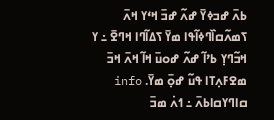ߕߍ߫ ߝߏߦߌ߫ ߝߍ߬ ߝߏ߫ ߞߵߌ ߞߍ߫ ߖߘߍ߬ߛߊ߰ߣߦߊ߬ߟߊ ߘߌ߫ ߖߡߊ߬ߣߊ ߞߣߐ߫ ߸ ߌ ߞߏ߬ߣߌ߲ ߕߴߊ߬ ߝߍ߬ ߝߋߎ߫ ߞߊ߬ ߞߍ߫ ߞߏ߫ ߘߐߓߍ߲ߠߊ ߟߎ߬ ߝߋ߲߫ ߘߌ߫. info
ߛߊߣߌߛߊߕߍ߫ ߸ ߗߍ߭ ߘߏ߫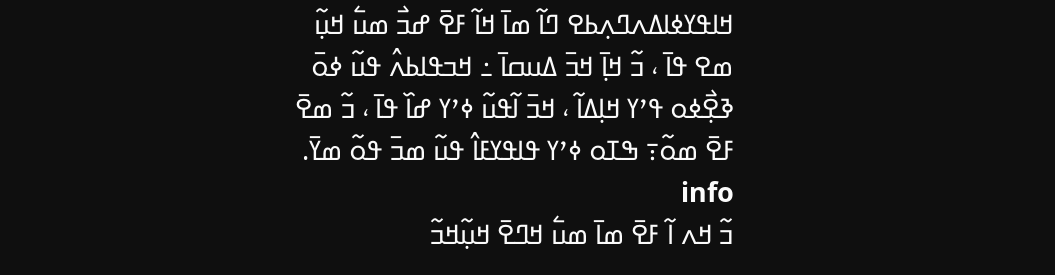ߞߊߟߌߦߊߡߍߣߍ߲ߕߐ ߣߊ߬ ߘߊ߫ ߞߊ߬ ߓߐ߫ ߝߏ߯ ߘߎ߱ ߞߎ߲߬ ߘߐ ߟߊ߫ ، ߏ߬ ߞߊ߲߫ ߞߏ߫ ߡߎߛߊ߫ ߸ ߞߏߟߊߕߍ߮ ߟߎ߬ ߦߋ߫ ߢߐ߲߯ߦߋ ߟߴߌ ߞߊ߲ߡߊ߬ ، ߞߏ߫ ߊ߬ߟߎ߬ ߦߴߌ ߝߊ߰ ߟߊ߫ ، ߏ߬ ߘߐ߫ ߓߐ߫ ߘߋ߬߹ ߒߠߋ ߦߴߌ ߟߊߟߌߓߊ߮ ߟߎ߬ ߘߏ߫ ߟߋ߬ ߘߌ߫. info
ߏ߬ ߞߍ ߊ߬ ߓߐ߫ ߘߊ߫ ߘߎ߱ ߞߣߐ߫ ߞߎ߲߬ߞߏ߬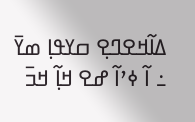ߡߊ߬ߞߐߣߐ߲ ߛߌߟߊ߲ ߘߌ߫ ߸ ߊ߬ ߦߴߊ߬ ߝߐ ߞߊ߲߬ ߞߏ߫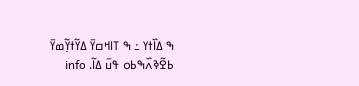ߒ ߡߊ߰ߙߌ ߸ ߒ ߠߊߞߛߌ߫ ߡߌ߬ߙߌ߲߬ߘߌ߫ ߕߐ߬ߢߍ߰ߒߕߋ ߟߎ߫ ߡߊ߬. info